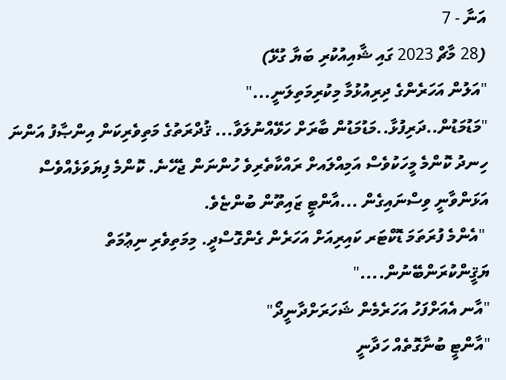އަނާ - 7
(28 މާޗް 2023 ގައި ޝާއިއުކުރި ބަޔާ ގުޅޭ)
"އަލުން އަހަރެންގެ ދިރިއުޅުމާ މިކުރިމަތިލަނީ..."
"މަޑުމަޑުން..ދަރިފުޅާ..މަޑުމަޑުން ބާރަށް ހަޅޭއްނުލަވާ... ޤުދްރަތުގެ މަތިވެރިކަން އިންޞާފު އަންނަ ހިނދު ކޮންމެ މީހަކުވެސް އަމިއްލައށް ރައްކާތެރިވެ ހުންނަން ޖެހޭނެ. ކޮންމެ ފިޔަވަޅެއްވެސް އަޅަންވާނީ ވިސްނައިގެން ...އާންޓީ ޒައިތޫން ބުންޏެވެ.
 "އެންމެ ފުރަތަމަ ޑޮކްޓަރ ކައިރިއަށް އަހަރެން ގެންގޮސްދީ. މިމަތިވެރި ނިޢުމަތް ޔަޤީންކުރަންބޭނުން...."
"އާނ އެއަށްފަހު އަހަރެމެން ޝަހަރަށްދާނީދޯ"
"އާންޓީ ބުނާގޮތެއް ހަދާނީ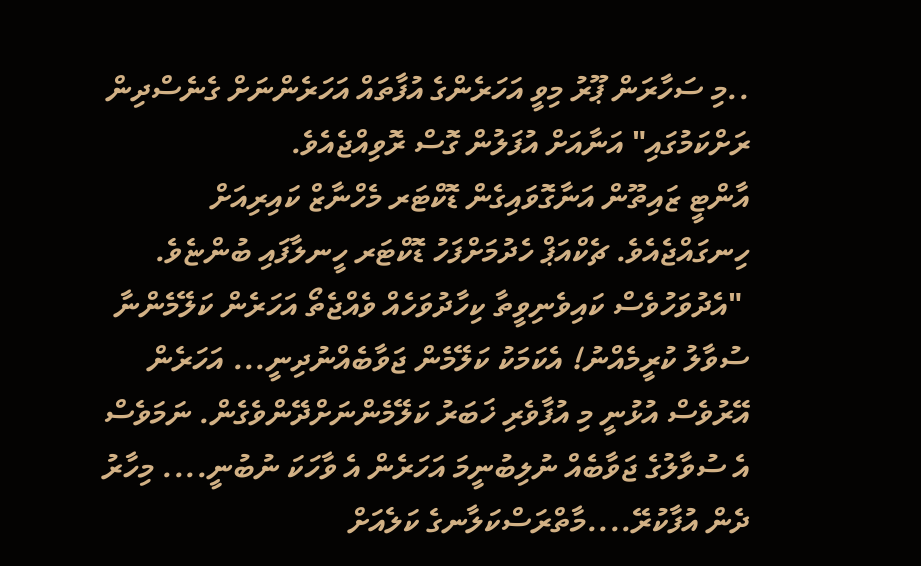..މި ސަހާރަން ޕޫރު މިވީ އަހަރެންގެ އުފާތައް އަހަރެންނަށް ގެނެސްދިން ރަށްކަމުގައި" އަނާއަށް އުފަލުން ގޮސް ރޮވިއްޖެއެވެ.
އާންޓީ ޒައިތޫން އަނާގޮވައިގެން ޑޮކްޓަރ މެހްނާޒް ކައިރިއަށް ހިނގައްޖެއެވެ. ޗެކްއަޕް ހެދުމަށްފަހު ޑޮކްޓަރ ހީނލާފައި ބުންޏެވެ.
 "އެދުވަހުވެސް ކައިވެނިވީތާ ކިހާދުވަހެއް ވެއްޖެތޯ އަހަރެން ކަލޭމެންނާ ސުވާލު ކުރީމެއްނު! އެކަމަކު ކަލޭމެން ޖަވާބެއްނުދިނީ... އަހަރެން އޭރުވެސް އުޅުނީ މި އުފާވެރި ޚަބަރު ކަލޭމެންނަށްދޭންވެގެން. ނަމަވެސް އެ ސުވާލުގެ ޖަވާބެއް ނުލިބުނީމަ އަހަރެން އެ ވާހަކަ ނުބުނީ.... މިހާރު ދެން އުފާކުރޭ....މާތްރަސްކަލާނގެ ކަލެއަށް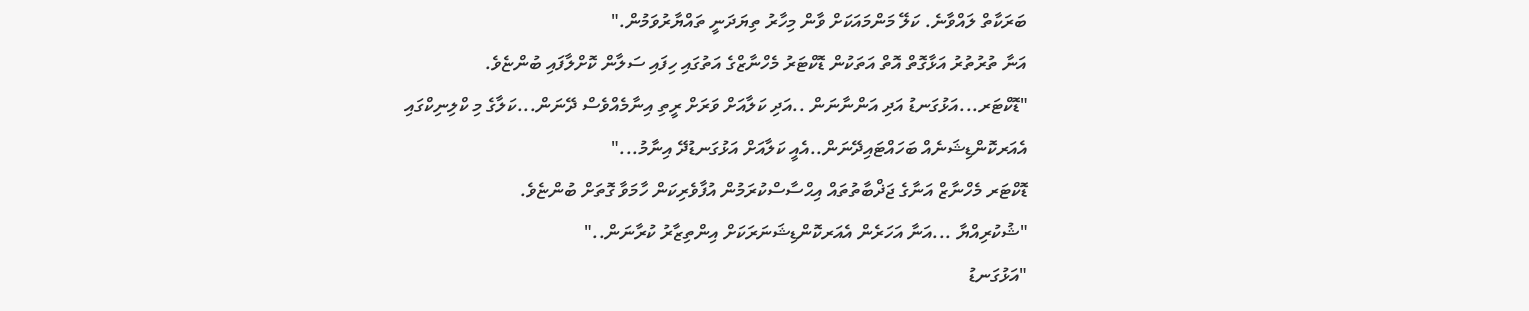ބަރަކާތް ލައްވާނެ. ކަލޭ މަންމައަކަށް ވާން މިހާރު ތިޔަދަނީ ތައްޔާރުވަމުން."
އަނާ ތުރުތުރު އަޅާގޮތް އޮތް އަތަކުން ޑޮކްޓަރު މެހްނާޒްގެ އަތުގައި ހިފައި ސަލާން ކޮށްލާފައި ބުންޏެވެ.
"ޑޮކްޓަރ...އަޅުގަނޑު އަދި އަންނާނަން ..އަދި ކަލާއަށް ވަރަށް ރީތި އިނާމެއްވެސް ދޭނަން...ކަލާގެ މި ކްލިނިކްގައި އެއަރކޮންޑިޝަނެއް ބަހައްޓައިދޭނަން..އެއީ ކަލާއަށް އަޅުގަނޑުދޭ އިނާމު..."
ޑޮކްޓަރ މެހްނާޒް އަނާގެ ޖަޛްބާތުތައް އިޙްސާސްކުރަމުން އުފާވެރިކަން ހާމަވާ ގޮތަށް ބުންޏެވެ.
"ޝުކުރިއްޔާ ...އަނާ އަހަރެން އެއަރކޮންޑިޝަނަރަކަށް އިންތިޒާރު ކުރާނަން.."
"އަޅުގަނޑު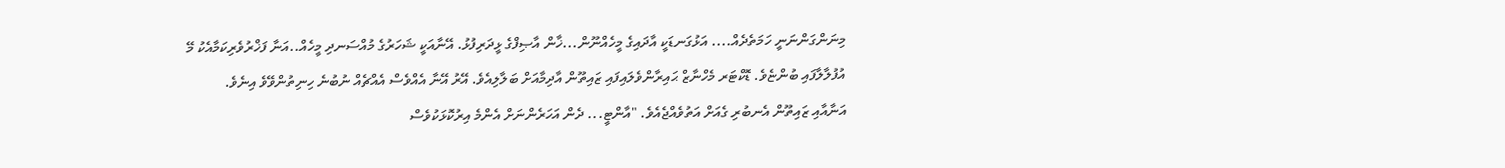މިނަންގަންނަނީ ހަމަތެދެއް.... އަޅުގަނޑަކީ އާދައިގެ މީހެއްނޫން...ޚާން އާޞިފްގެ ޅީދަރިފުޅު. އޭނާއަކީ ޝަހަރުގެ މުއްސަނދި މީހެއް..އަނާ ފަޚްރުވެރިކަމާއެކު މޭ އުފުލާލާފައި ބުންޏެވެ. ޑޮކްޓަރ މެހްނާޒް ޙައިރާންވެލައިފައި ޒައިތޫން އާދިމާއަށް ބަލާލިއެވެ. އޭރު އޭނާ އެއްވެސް އެއްޗެއް ނުބުނެ ހިނިތުންވޭވެ އިނެވެ.
އަނާއާއި ޒައިތޫން އެނބުރި ގެއަށް އަތުވެއްޖެއެވެ. "އާންޓީ... ދެން އަހަރެންނަށް އެންމެ އިރުކޮޅަކުވެސް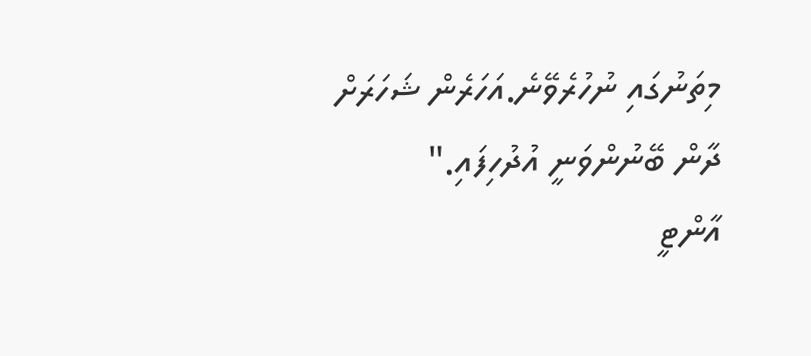މިތަނުގައި ނުހުރެވޭނެ.އަހަރެން ޝަހަރަށް ދާން ބޭނުންވަނީ އުދުހިފައި."
އާންޓީ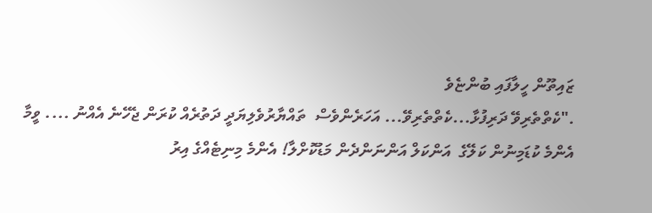ޒައިތޫން ހީލާފައި ބުންޏެވެ
."ކެތްތެރިވޭ ދަރިފުޅާ...ކެތްތެރިވޭ... އަހަރެންވެސް  ތައްޔާރުވެލިޔަދީ ދަތުރެއް ކުރަން ޖެހޭނެ އެއްނު .... ވީމާ އެންމެ ކުޑަމިނުން ކަލޭގެ  އަންކަލް އަންނަންދެން މަޑުކޮށްލާ! އެންމެ މިނިޓެއްގެ އިރު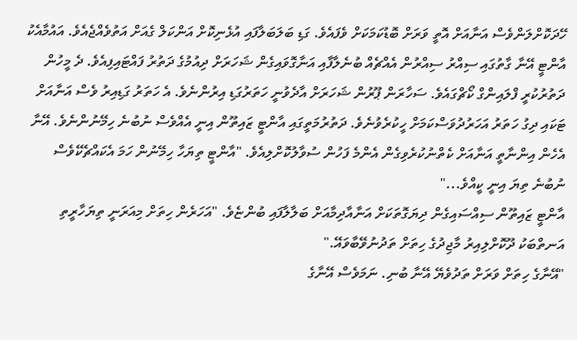ހޭދަކޮށްލަންވެސް އަނާއަށް އޮތީ ވަރަށް ބޮޑުކަމަކަށް ވެފައެވެ. ގަޑި ބަލަބަލާފައި އުޅެނިކޮށް އަންކަލް ގެއަށް އަތުވެއްޖެއެވެ. އައުމާއެކު އާންޓީ އޭނާ ގާތުގައި ސިއްރު ސިއްރުން އެއްޗެއް ބުނެލާފާއި އަނާގޮވައިގެން ޝަހަރަށް ދިއުމުގެ ދަތުރު ފައްޓައިފިއެވެ. ދެ މީހުން ދަތުރުކުރީ ފްލައިންގް ކޯޗްގައެވެ. ސަހާރަން ޕޫރުން ޝަހަރަށް އާދެވުނީ ހަތަރުގަޑި އިރުންނެވެ. އެ ހަތަރު ގަޑިއިރު ވެސް އަނާއަށް ޓަކައި ދިގު ހަތަރު އަހަރުދުވަސްކަމަށް ހީކުރެވުނެވެ. ދަތުރުމަތީގައި އާންޓީ ޒައިތޫން އިނީ އެއްވެސް ނުބުނެ ހިމޭނުންނެވެ. އޭނާ އެހެން އިންނާތީ އަނާއަށް ކެތްނުކުރެވިގެން އެންމެ ފަހުން ސުވާލުކޮށްލިއެވެ. "އާންޓީ ތިޔަހާ ހިމޭނުން ހަމަ އެކައްޗެކޭވެސް ނުބުނެ ތިޔަ އިނީ ކީއްވެ..."
އާންޓީ ޒައިތޫން ސިއްސައިގެން ދިޔަގޮތަކަށް އަނާއާދިމާއަށް ބަލާލާފައި ބުންޏެވެ. "އަހަރެން ހިތަށް މިއަރަނީ ތިޔަހާރީތި އަނތްބަކު ދޫކޮށްލިއިރު މާޖިދުގެ ހިތަށް ތަދުނުވޭބާވައޭ."
"އޭނާގެ ހިތަށް ވަރަށް ތަދުވެޔޭ އޭނާ ބުނި. ނަމަވެސް އޭނާގެ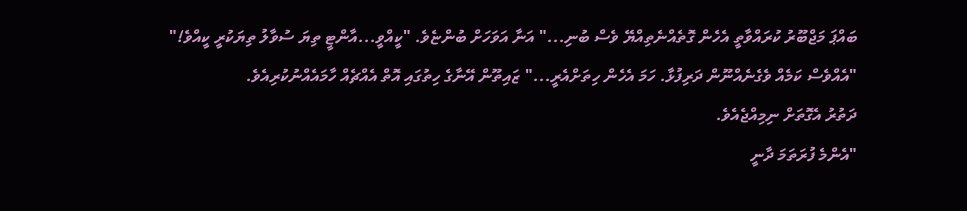ބައްޕަ މަޖްބޫރު ކުރައްވާތީ އެހެން ގޮތެއްނެތިއްޔޭ ވެސް ބުނި..." އަނާ އަވަހަށް ބުންޏެވެ. "ކީއްވީ...އާންޓީ ތިޔަ ސުވާލު ތިޔަކުރީ ކީއްވެ!"
"އެއްވެސް ކަމެއް ވެގެނެއްނޫން ދަރިފުޅާ. ހަމަ އެހެން ހިތަށްއެރީ..." ޒައިތޫން އޭނާގެ ހިތުގައި އޮތް އެއްޗެއް ހާމައެއްނުކުރިއެވެ.
ދަތުރު އެގޮތަށް ނިމިއްޖެއެވެ.
"އެންމެ ފުރަތަމަ ދާނީ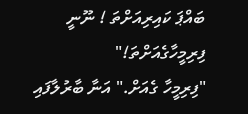ބައްޕަ ކައިރިއަށްތަ ! ނޫނީ ފިރިމީހާގެއަށްތަ!"
"ފިރިމީހާ ގެއަށް." އަނާ ބާރުލާފައި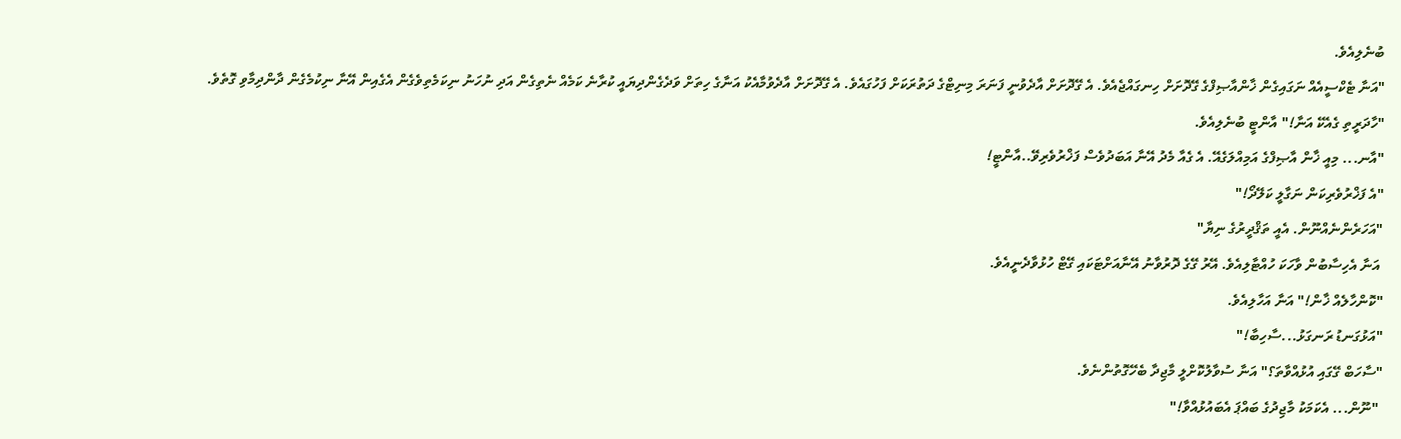ބުނެލިއެވެ.
"އަނާ ޓެކްސީއެއް ނަގައިގެން ޚާންއާޞިފްގެ ގޭދޮށަށް ހިނގައްޖެއެވެ. އެ ގޭދޮށަށް އާދެވުނީ ފަނަރަ މިނިޓްގެ ދަތުރަކަށް ފަހުގައެވެ. އެ ގޭދޮށަށް އާދެވުމާއެކު އަނާގެ ހިތަށް ވަދެގެންދިޔައީ ކުރާނެ ކަމެއް ނެތިގެން އަދި ނުހަނު ނިކަމެތިވެގެން އެގެއިން އޭނާ ނިކުމެގެން ދާންދިމާވި ގޮތެވެ.
"ހާދަރީތި ގެއެކޭ އަނާ!" އާންޓީ ބުނެލިއެވެ.
"އާނ... މިއީ ޚާން އާޞިފްގެ އަމިއްލަގެއޭ. އެ ގެއާ މެދު އޭނާ އަބަދުވެސް ފަޚްރުވެރިވޭ..އާންޓީ!
"އެ ފަޚްރުވެރިކަން ނަގާލީ ކަލޭދޯ!"
"އަހަރެންނެއްނޫން. އެއީ ތަޤްދީރުގެ ނިޔާ"
 އަނާ އެހިސާބުން ވާހަކަ ހުއްޓާލިއެވެ. އޭރު ގޭގެ ދޮރުވާނު އޭނާއަށްޓަކައި ގޭޓް ހުޅުވާދެނީއެވެ.
"ކޮންހާލެއް ޚާން!" އަނާ އަހާލިއެވެ.
"އަޅުގަނޑު ރަނގަޅު...ސާހިބާ!"
"ސާހަބް ގޭގައި އުޅުއްވާތަ؟" އަނާ ސުވާލުކޮށްލީ މާޖިދާ ބެހޭގޮތުންނެވެ.
 "ނޫން... އެކަމަކު މާޖިދުގެ ބައްޕަ އެބައުޅުއްވާ!"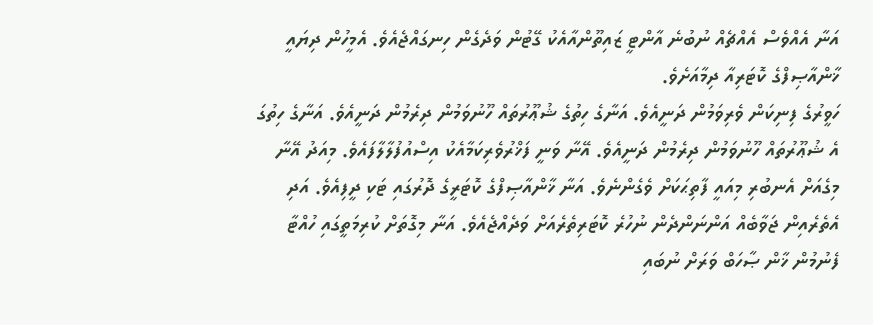އަނާ އެއްވެސް އެއްޗެއް ނުބުނެ އާންޓީ ޒައިތޫންއާއެކު ގޭޓުން ވަދެގެން ހިނގައްޖެއެވެ. އެމީހުން ދިޔައީ ޚާންއާޞިފްގެ ކޮޓަރިއާ ދިމާއަށެވެ.
ހަވީރުގެ ފިނިކަން ވެރިވަމުން ދަނީއެވެ. އަނާގެ ހިތުގެ ޝުޢޫރުތައް ހޫނުވަމުން ދިރެމުން ދަނީއެވެ. އަނާގެ ހިތުގަ އެ ޝުޢޫރުތައް ހޫނުވަމުން ދިރެމުން ދަނީއެވެ. އޭނާ ވަނީ ފަޚްރުވެރިކަމާއެކު އިސްއުފުލާލާފައެވެ. މިއަދު އޭނާ މިގެއަށް އެނބުރި މިއައީ ފާތިޙަކަށް ވެގެންނެވެ. އަނާ ޚާންއާޞިފްގެ ކޮޓަރީގެ ދޮރުގައި ޓަކި ދީފިއެވެ. އަދި އެތެރެއިން ޖަވާބެއް އަންނަންދެން ނުހުރެ ކޮޓަރިތެރެއަށް ވަދެއްޖެއެވެ. އަނާ މިގޮތަށް ކުރިމަތީގައި ހުއްޓާ ފެނުމުން ޚާން ޞާހަބް ވަރަށް ނުބައި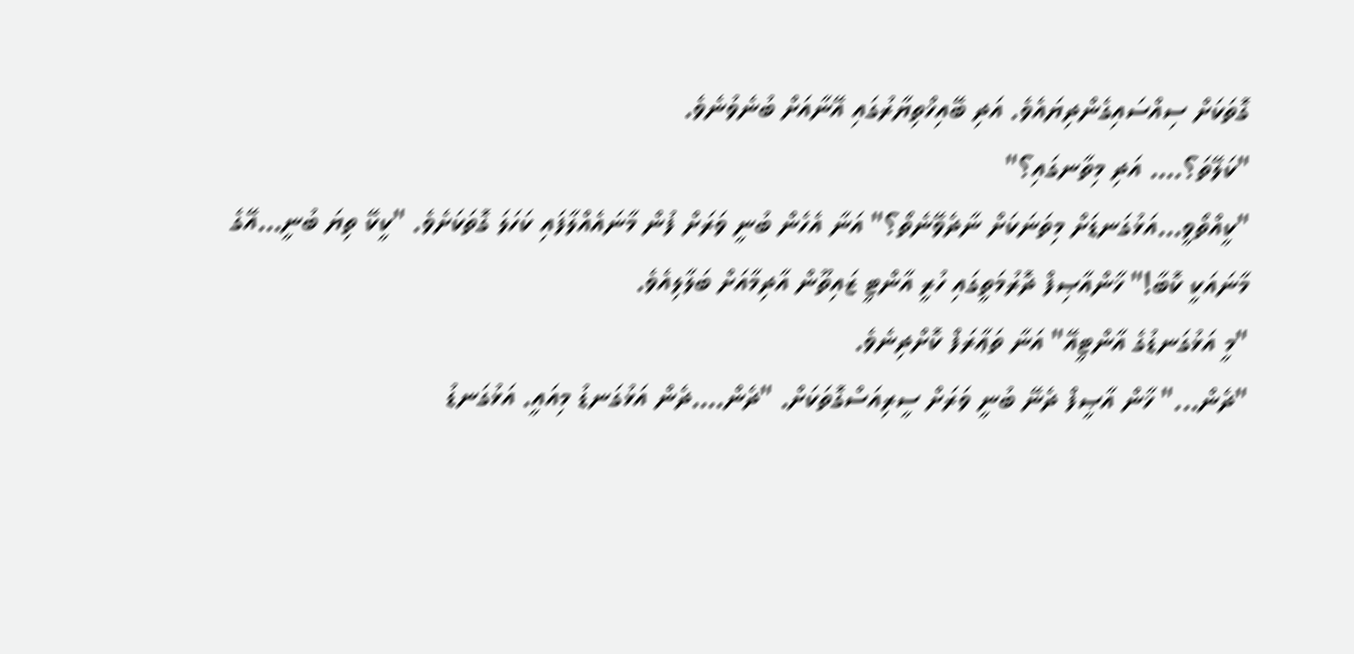ގޮތަކަށް ސިއްސައިގެންދިޔައެވެ. އަދި ބޭއިޚްތިޔާރުގައި އޭނާއަށް ބުނެވުނެވެ.
"ކަލޭތަ؟.... އަދި މިތާނގައި؟"
"ކީއްތޯވީ...އަޅުގަނޑަށް މިތަނަކަށް ނާދެވޭނެތޯ؟" އަނާ އެހެން ބުނީ ވަރަށް ފުން މާނައެއްލާފައި ކަހަލަ ގޮތަކަށެވެ. "ކީކޭ ތިޔަ ބުނީ...އޭގެ މާނައަކީ ކޮބާ!" ޚާންއާޞިފް ދޮރުމަތީގައި ހުރީ އާންޓީ ޒައިތޫން އާދިމާއަށް ބަލާލިއެވެ.
"މީ އަޅުގަނޑުގެ އާންޓީއޭ" އަނާ ތަޢާރަފް ކޮށްދިނެވެ.
"ދެން..." ޚާން އާޞީފް ދެނޭ ބުނީ ވަރަށް ސީރިއަސްގޮތަކަށް. "ދެން....ދެން އަޅުގަނޑު މިއައީ. އަޅުގަނޑު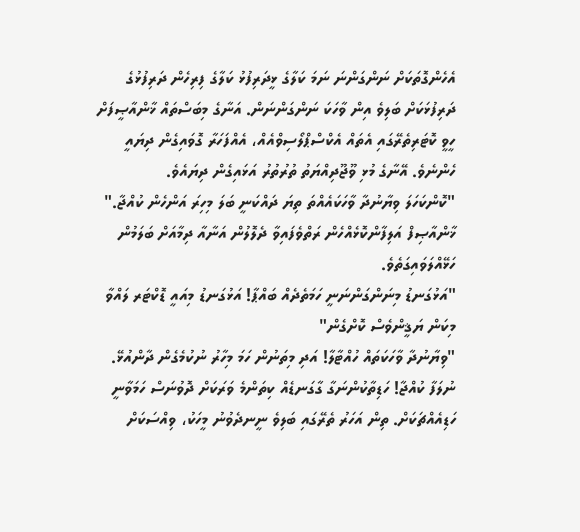އެހެންގޮތަކަށް ނަންގަންނަ ނަމަ ކަލާގެ ޅީދަރިފުޅު ކަލާގެ ފިރިހެން ދަރިފުޅުގެ ދަރިފުޅަކަށް ބަލިވެ އިން ވާހަކަ ނަންގަންނަން. އަނާގެ މިބަސްތައް ޚާންއާޞީފަށް ހީވީ ކޮޓަރިތެރޭގައި އެތައް އެކްސްޕްލޯސިވްއެއް، އެއްފަހަރާ ގޮވައިގެން ދިޔައީ ހެންނެވެ. އޭނާގެ މުޅި ވޫޖޫދިއްޔަތު ތުރުތުރު އަޅައިގެން ދިޔައެވެ.
"ކޮންކަހަލަ ވިޔާނުދާ ވާހަކައެއްތަ ތިޔަ ދައްކަނީ ބަލަ މިހިރަ އަންހެން ކުއްޖާ." ޚާންއާޞިފް އަލިފާންކޮޅެއްހެން ރަތްވެފައިވާ ދެލޮލުން އަނާއާ ދިމާއަށް ބަލަމުން ހަޅޭއްލަވައިގަތެވެ.
"އަޅުގަނޑު މިނަންގަންނަނީ ހަމަތެދެއް ބައްޕާ! އަޅުގަނޑު މިއައީ ޑޮކްޓަރ ލައްވާ މިކަން ޔަޤީންވެސް ކޮށްގެން"
"ވިޔާނުދާ ވާހަކަތައް ހުއްޓާލާ! އަދި މިތަނުން ހަމަ މިހާރު ނުކުމެގެން ދާންއުޅޭ. ނުލަފާ ކުއްޖާ! ހަޑިތާކުންނަގާ ގާގަނޑެއް ކިތަންމެ ވަރަކަށް ދޮވުނަސް ހަމަވާނީ ހަޑިއެއްޗަކަށް. ތިން އަހަރު ތެރޭގައި ބަލިވެ ނީނދެވުނު މީހަކު، ވިއްސަކަށް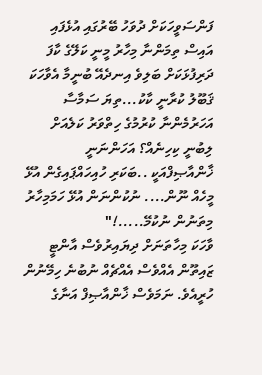ފަންސަވީހަކަށް ދުވަހު ބޭރުގައި އުޅެފައި އައިސް ތިމަންނާ މިހާރު މީނީ ކަލޭގެ ކާފަ ދަރިފުޅަކަށް ބަލިވެ އިނދެއޭ ބުނީމާ އެވާހަކަ ޤަބޫލު ކުރާނީ ކާކު...ތިޔަ ސަމާސާ އަހަރުމެންނާ ކުރުމުގެ ހިތްވަރު ކަލެއަށް ލިބުނީ ކިހިނެއް؟ އަހަންނަނީ ޚާންއާޞިފްއަކީ ..ބަކަރި ހުއިހައްޕައިގެން އުޅޭ މީހެއް ނޫން.... ނުކުންނަން އުޅޭ ހަމަމިހާރު މިތަނުން ނުކުމޭ.....!"
ވާހަކަ މިހާތަނަށް ދިޔައިރުވެސް އާންޓީ ޒައިތޫން އެއްވެސް އެއްޗެއް ނުބުނެ ހިމޭނުން ހުރީއެވެ. ނަމަވެސް ޚާންއާޞިފް އަނާގެ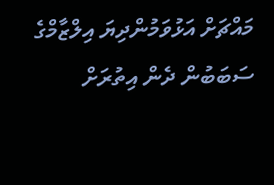މައްޗަށް އަޅުވަމުންދިޔަ އިލްޒާމްގެ ސަބަބުން ދެން އިތުރަށް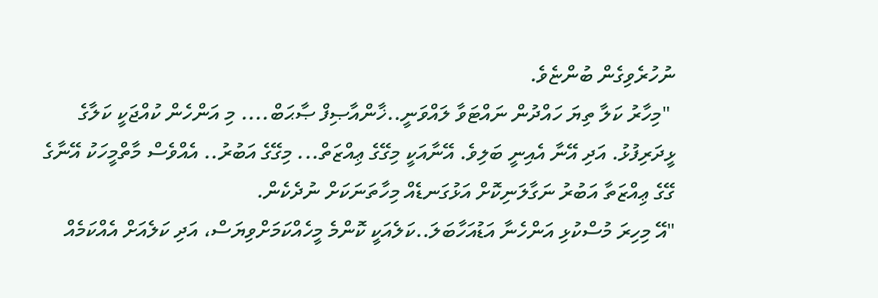ނުހުރެވިގެން ބުންޏެވެ.
 "މިހާރު ކަލާ ތިޔަ ހައްދުން ނައްޓަވާ ލައްވަނީ..ޚާންއާޞިފް ޞާޙަބް.... މި އަންހެން ކުއްޖަކީ ކަލާގެ ޅީދަރިފުޅު. އަދި އޭނާ އެއިނީ ބަލިވެ. އޭނާއަކީ މިގޭގެ ޢިއްޒަތް... މިގޭގެ އަބުރު.. އެއްވެސް މާތްމީހަކު އޭނާގެ ގޭގެ ޢިއްޒަތާ އަބުރު ނަގާލަނިކޮށް އަޅުގަނޑެއް މިހާތަނަކަށް ނުދެކެން.
"އޭ މިހިރަ މުސްކުޅި އަންހެނާ އަޑުއަހާބަލަ..ކަލެއަކީ ކޮންމެ މީހެއްކަމަށްވިޔަސް، އަދި ކަލެއަށް އެއްކަމެއް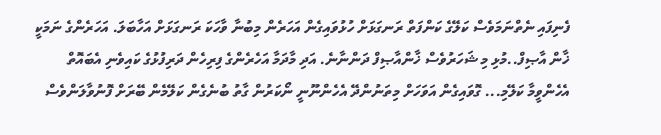ފެނިފައި ނެތްނަމަވެސް ކަލޭގެ ކަންފަތް ރަނގަޅަށް ހުޅުވައިގެން އަހަރެން މިބުނާ ވާހަކަ ރަނގަޅަށް އަހާބަލަ. އަހަރެންގެ ނަމަކީ ޚާން އާޞިފް..މުޅި މި ޝަހަރުވެސް ޚާންއާޞިފް ދަންނާނެ. އަދި މާދަމާ އަހެރެންގެ ފިރިހެން ދަރިފުޅުގެ ކައިވެނި އެބައޮތް އެހެންވީމާ ކަލޭމި... ގޮވައިގެން އަވަހަށް މިތަނުންދޭ އެހެންނޫނީ ނޯކަރުން ގާތު ބުނެގެން ކަލޭމެން ބޭރަށް ފޮނުވާލަންވެސް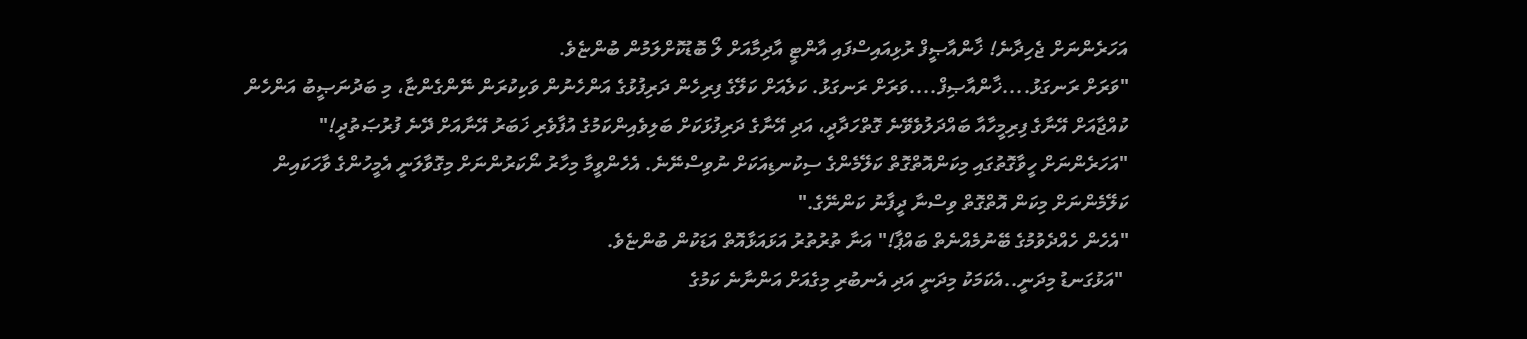އަހަރެންނަށް ޖެހިދާނެ! ޚާންއާޞީފް ރުޅިއައިސްފައި އާންޓީ އާދިމާއަށް ލޯ ބޮޑުކޮށްލަމުން ބުންޏެވެ.
"ވަރަށް ރަނގަޅު....ޚާންއާޞިފް....ވަރަށް ރަނގަޅު. ކަލެއަށް ކަލޭގެ ފިރިހެން ދަރިފުޅުގެ އަންހެނުން ވަކިކުރަން ނޭންގެންޏާ، މި ބަދުނަޞީބު އަންހެން ކުއްޖާއަށް އޭނާގެ ފިރިމީހާއާ ބައްދަލުވެވޭނެ ގޮތްހަދާދީ، އަދި އޭނާގެ ދަރިފުޅަކަށް ބަލިވެއިންކަމުގެ އުފާވެރި ޚަބަރު އޭނާއަށް ދޭނެ ފުރުޞަތުދީ!"
"އަހަރެންނަށް ހީވާގޮތުގައި މިކަންއޮތްގޮތް ކަލޭމެންގެ ސިކުނޑިއަކަށް ނުވިސްނޭނެ. އެހެންވީމާ މިހާރު ނޯކަރުންނަށް މިގޮވާލަނީ އެމީހުންގެ ވާހަކައިން ކަލޭމެންނަށް މިކަން އޮތްގޮތް ވިސްނާ ދީފާނު ކަންނޭގެ."
"އެހެން ހެއްދެވުމުގެ ބޭނުމެއްނެތް ބައްޕާ!" އަނާ ތުރުތުރު އަޅައަޅާއޮތް އަޑަކުން ބުންޏެވެ.
 "އަޅުގަނޑު މިދަނީ..އެކަމަކު މިދަނީ އަދި އެނބުރި މިގެއަށް އަންނާނެ ކަމުގެ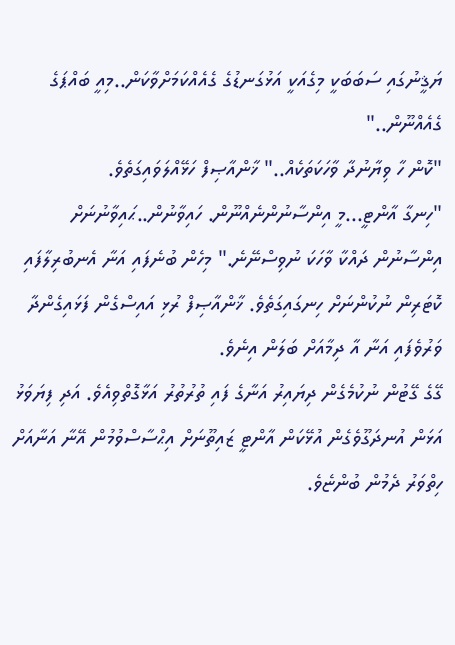ޔަޤީނުގައި ސަބަބަކީ މިގެއަކީ އަޅުގަނޑުގެ ގެއެއްކަމަށްވާކަން..މިއީ ބައްޕަގެ ގެއެއްނޫން.."
"ކޮން ހާ ވިޔާނުދާ ވާހަކަތަކެއް.." ޚާންއާޞިފް ހަޅޭއްލަވައިގަތެވެ.
"ހިނގާ އާންޓީ...މީ އިންސާނުންނެއްނޫން. ހައިވާނުން..ޙައިވާނުނަށް އިންސާނުން ދައްކާ ވާހަކަ ނުވިސްނޭނެ." މިހެން ބުނެފައި އަނާ އެނބުރިލާފައި ކޮޓަރިން ނުކުންނަށް ހިނގައިގަތެވެ. ޚާންއާޞިފް ރުޅި އައިސްގެން ފަޅައިގެންދާ ވަރުވެފައި އަނާ އާ ދިމާއަށް ބަލަން އިނެވެ.
ގޭގެ ގޭޓުން ނުކުމެގެން ދިޔައިރު އަނާގެ ފައި ތުރުތުރު އަޅާގޮތްވިއެވެ. އަދި ފިޔަވަޅު އަޅަން އުނދަގޫވެގެން އުޅޭކަން އާންޓީ ޒައިތޫނަށް އިޙްސާސްވުމުން އޭނާ އަނާއަށް ހިތްވަރު ދެމުން ބުންޏެވެ.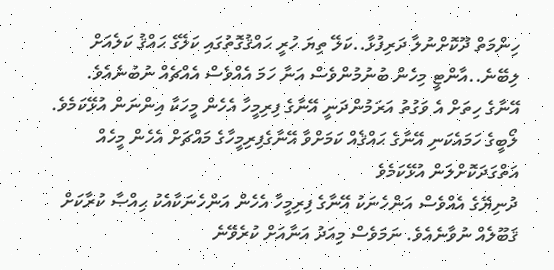ހިންމަތް ދޫކޮށްނުލާ ދަރިފުޅާ..ކަލޭ ތިޔަ ހުރީ ޙައްޤުގޮތުގައި ކަލޭގެ ޙައްޤު ކަލެއަށް ލިބޭނެ..އާންޓީ މިހެން ބުނުމުންވެސް އަނާ ހަމަ އެއްވެސް އެއްޗެއް ނުބުނެއެވެ.
އޭނާގެ ހިތަށް އެ ވަގުތު އަރަމުންދަނީ އޭނާގެ ފިރިމީހާ އެހެން މީހަކާ އިންނަން އުޅޭކަމެވެ. ލޯބީގެ ހަމައެކަނި އޭނާގެ ޙައްޤެއް ކަމަށްވާ އޭނާގެފިރިމީހާގެ މައްޗަށް އެހެން މީހެއް އަތްގަދަކޮށްލަން އުޅޭކަމެވެ
ދުނިޔޭގެ އެއްވެސް އަންހެނަކު އޭނާގެ ފިރިމީހާ އެހެން އަންހެނަކާއެކު ޙިއްޞާ ކުރާކަށް ޤަބޫލެއް ނުވާނެއެވެ. ނަމަވެސް މިއަދު އަނާއަށް ކުރެވޭނެ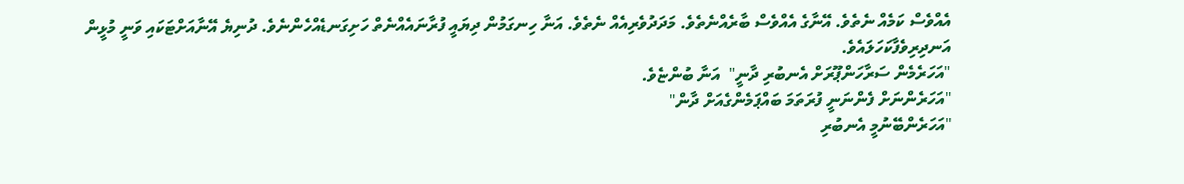އެއްވެސް ކަމެއް ނެތެވެ. އޭނާގެ އެއްވެސް ބާރެއްނެތެވެ. މަދަދުވެރިއެއް ނެތެވެ. އަނާ ހިނގަމުން ދިޔައީ ފުރާނައެއްނެތް ހަށިގަނޑެއްހެންނެވެ. ދުނިޔެ އޭނާއަށްޓަކައި ވަނީ މުޅީން އަނދިރިވެފާކަހަލައެވެ.
"އަހަރެމެން ސަރާހަންޕޫރަށް އެނބުރި ދާނީ"  އަނާ ބުންޏެވެ.
"އަހަރެންނަށް ފެންނަނީ ފުރަތަމަ ބައްޕަމެންގެއަށް ދާން"
"އަހަރެންބޭނުމީ އެނބުރި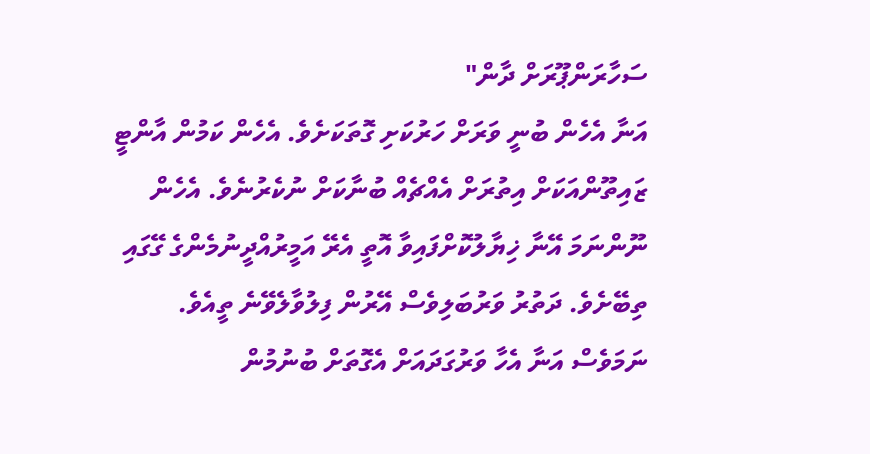ސަހާރަންޕޫރަށް ދާން"
އަނާ އެހެން ބުނީ ވަރަށް ހަރުކަށި ގޮތަކަށެވެ. އެހެން ކަމުން އާންޓީ ޒައިތޫންއަކަށް އިތުރަށް އެއްޗެއް ބުނާކަށް ނުކެރުނެވެ. އެހެން ނޫންނަމަ އޭނާ ޚިޔާލުކޮށްފައިވާ އޮތީ އެރޭ އަމީރުއްދީނުމެންގެ ގޭގައި ތިބޭށެވެ. ދަތުރު ވަރުބަލިވެސް އޭރުން ފިލުވާލެވޭނެ ތީއެވެ. ނަމަވެސް އަނާ އެހާ ވަރުގަދައަށް އެގޮތަށް ބުނުމުން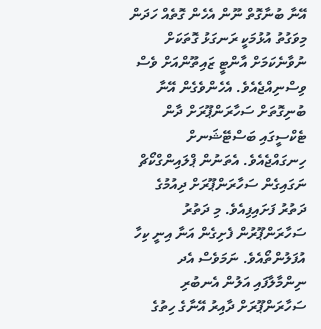އޭނާ ބުނާގޮތް ނޫން އެހެން ގޮތެއް ހަދަން މިވަގުތު އުޅުމަކީ ރަނގަޅު ގޮތަކަށް ނުވާނެކަމަށް އާންޓީ ޒައިތޫންއަށް ވެސް ވިސްނިއްޖެއެވެ. އެހެންވެގެން އޭނާ ބުނިގޮތަށް ސަހާރަންޕޫރަށް ދާން ޓެކްސީގައި ބަސްޓޭޝަނށް ހިނގައްޖެއެވެ. އެތަނުން ޕްލައިންގްކޯޗް ނަގައިގެން ސަހާރަންޕޫރަށް ދިއުމުގެ ދަތުރު ފަށައިފިއެވެ. މި ދަތުރު ސަހާރަންޕޫރުން ފެށިގެން އަނާ އިނީ ކިހާ އުފަލުންތޯއެވެ. ނަމަވެސް އެދ ނިންމާލާފައި އަލުން އެނބުރި ސަހާރަންޕޫރަށް ދާއިރު އޭނާގެ ހިތުގެ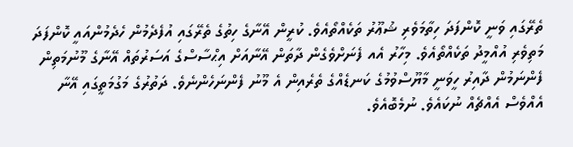ތެރޭގައި ވަނީ ކޮންފަދަ ހިތާމަވެރި ޝުޢޫރު ތަކެއްތޯއެވެ. ކުރީން އޭނާގެ ހިތުގެ ތެރޭގައި އުފެދެމުން ހެދެމުންއައީ ކޮންފަދަ މަތިވެރި އުއްމީދު ތަކެއްތޯއެވެ. މިހާރު އެއ ފެނަށްވެގެން ދާތަން އޭނާއަށް އިޙްސާސްގެ އަސަރުތައް އޭނާގެ މޫނުމަތިން ފެންނަމުން ދާއިރު ހީވަނީ މާޔޫސްވުމުގެ ކަނޑެއްގެ ތެރެއިން އެ މޫނު ފެންނަހެންނެވެ. ދަތުރުގެ މަގުމަތީގައި އޭނާ އެއްވެސް އެއްޗެއް ނުކައެވެ. ނުމެބޮއެވެ.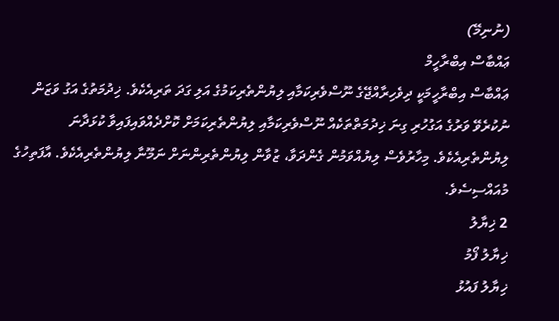(ނުނިމޭ)
ޢައްބާސް އިބްރާހީމް
ޢައްބާސް އިބްރާހީމަކީ ދިވެހިރާއްޖޭގެ ނޫސްވެރިކަމާއި ލިޔުންތެރިކަމުގެ އަލި ގަދަ ތަރިއެކެވެ. ޚިދުމަތުގެ އަގު ވަޒަން ނުކުރެވޭ ވަރުގެ އަގުހުރި ގިނަ ޚިދުމަތްތަކެއް ނޫސްވެރިކަމާއި ލިޔުންތެރިކަމަށް ކޮށްދެއްވައިފައިވާ ކުޅަދާނަ ލިޔުންތެރިއެކެވެ. މިހާރުވެސް ލިޔުއްވަމުން ގެންދަވާ، ޒުވާން ލިޔުންތެރިންނަށް ނަމޫނާ ލިޔުންތެރިއެކެވެ. އާފަތިހުގެ މުއައްސިސެވެ.
2 ޚިޔާލު
ޚިޔާލު ފޯމު
ޚިޔާލު ފައުޅު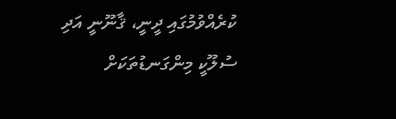ކުރެއްވުމުގައި ދީނީ، ޤާނޫނީ އަދި ސުލޫކީ މިންގަނޑުތަކަށް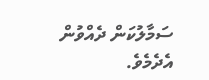ސަމާލުކަން ދެއްވުން އެދެމެވެ.